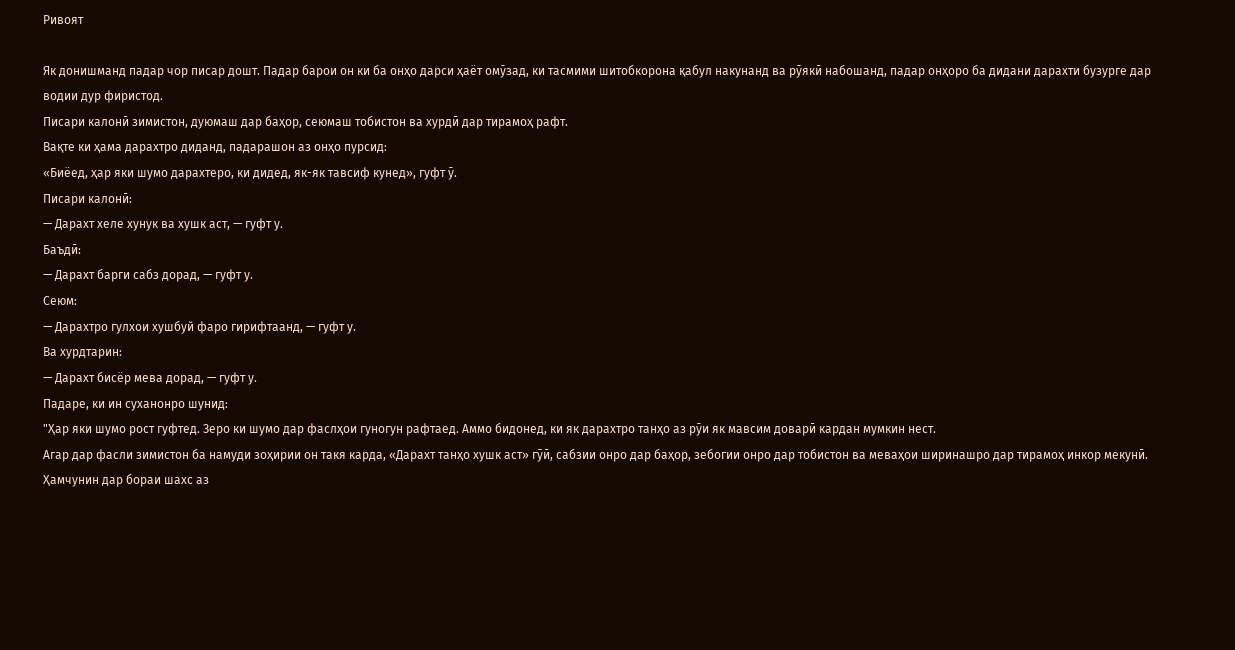Ривоят

Як донишманд падар чор писар дошт. Падар барои он ки ба онҳо дарси ҳаёт омӯзад, ки тасмими шитобкорона қабул накунанд ва рӯякӣ набошанд, падар онҳоро ба дидани дарахти бузурге дар водии дур фиристод.
Писари калонӣ зимистон, дуюмаш дар баҳор, сеюмаш тобистон ва хурдӣ дар тирамоҳ рафт.
Вақте ки ҳама дарахтро диданд, падарашон аз онҳо пурсид:
«Биёед, ҳар яки шумо дарахтеро, ки дидед, як-як тавсиф кунед», гуфт ӯ.
Писари калонӣ:
— Дарахт хеле хунук ва хушк аст, — гуфт у.
Баъдӣ:
— Дарахт барги сабз дорад, — гуфт у.
Сеюм:
— Дарахтро гулхои хушбуй фаро гирифтаанд, — гуфт у.
Ва хурдтарин:
— Дарахт бисёр мева дорад, — гуфт у.
Падаре, ки ин суханонро шунид:
"Ҳар яки шумо рост гуфтед. Зеро ки шумо дар фаслҳои гуногун рафтаед. Аммо бидонед, ки як дарахтро танҳо аз рӯи як мавсим доварӣ кардан мумкин нест.
Агар дар фасли зимистон ба намуди зоҳирии он такя карда, «Дарахт танҳо хушк аст» гӯӣ, сабзии онро дар баҳор, зебогии онро дар тобистон ва меваҳои ширинашро дар тирамоҳ инкор мекунӣ.
Ҳамчунин дар бораи шахс аз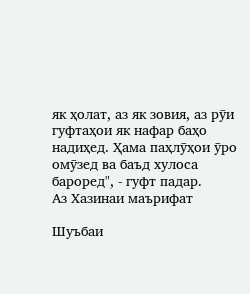як ҳолат, аз як зовия, аз рӯи гуфтаҳои як нафар баҳо надиҳед. Ҳама паҳлӯҳои ӯро омӯзед ва баъд хулоса бароред", - гуфт падар.
Аз Хазинаи маърифат

Шуъбаи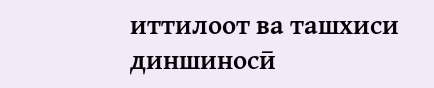иттилоот ва ташхиси диншиносӣ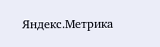Яндекс.Метрика